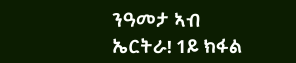ንዓመታ ኣብ ኤርትራ! 1ይ ክፋል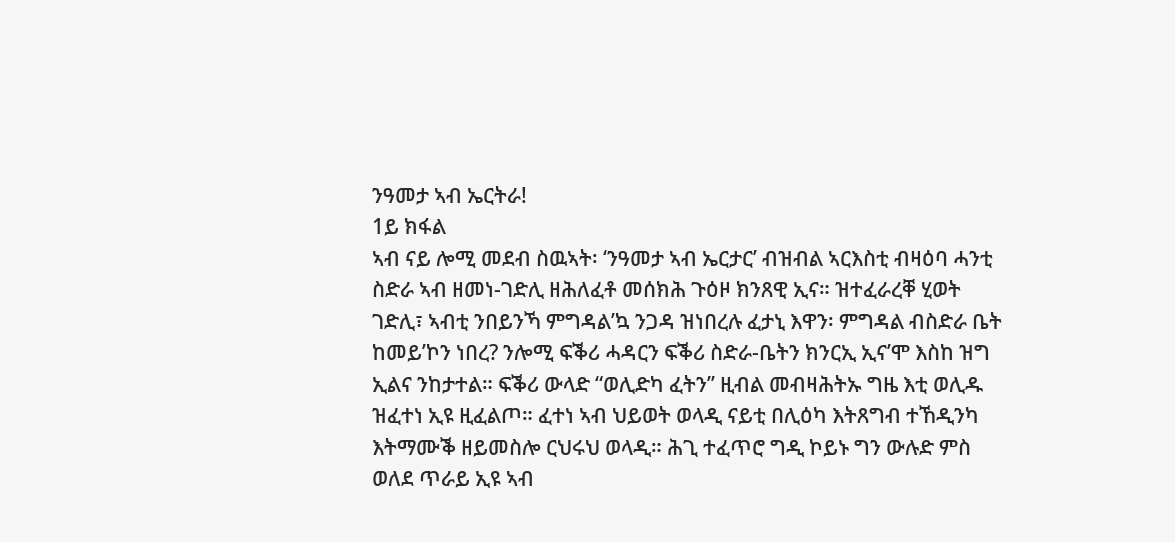ንዓመታ ኣብ ኤርትራ!
1ይ ክፋል
ኣብ ናይ ሎሚ መደብ ስዉኣት፡ ‘ንዓመታ ኣብ ኤርታር’ ብዝብል ኣርእስቲ ብዛዕባ ሓንቲ ስድራ ኣብ ዘመነ-ገድሊ ዘሕለፈቶ መሰክሕ ጉዕዞ ክንጸዊ ኢና። ዝተፈራረቐ ሂወት ገድሊ፣ ኣብቲ ንበይንኻ ምግዳል’ኳ ንጋዳ ዝነበረሉ ፈታኒ እዋን፡ ምግዳል ብስድራ ቤት ከመይ’ኮን ነበረ? ንሎሚ ፍቕሪ ሓዳርን ፍቕሪ ስድራ-ቤትን ክንርኢ ኢና’ሞ እስከ ዝግ ኢልና ንከታተል። ፍቕሪ ውላድ “ወሊድካ ፈትን’’ ዚብል መብዛሕትኡ ግዜ እቲ ወሊዱ ዝፈተነ ኢዩ ዚፈልጦ። ፈተነ ኣብ ህይወት ወላዲ ናይቲ በሊዕካ እትጸግብ ተኸዲንካ እትማሙቕ ዘይመስሎ ርህሩህ ወላዲ። ሕጊ ተፈጥሮ ግዲ ኮይኑ ግን ውሉድ ምስ ወለደ ጥራይ ኢዩ ኣብ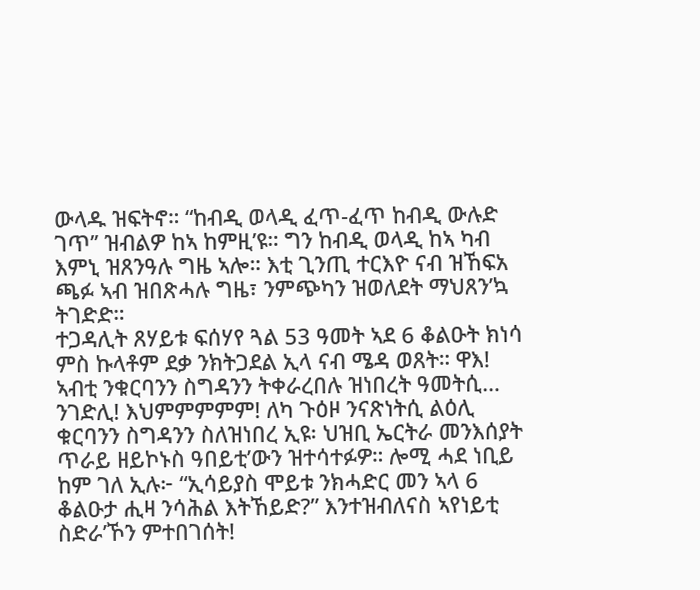ውላዱ ዝፍትኖ። “ከብዲ ወላዲ ፈጥ-ፈጥ ከብዲ ውሉድ ገጥ’’ ዝብልዎ ከኣ ከምዚ’ዩ። ግን ከብዲ ወላዲ ከኣ ካብ እምኒ ዝጸንዓሉ ግዜ ኣሎ። እቲ ጊንጢ ተርእዮ ናብ ዝኸፍአ ጫፉ ኣብ ዝበጽሓሉ ግዜ፣ ንምጭካን ዝወለደት ማህጸን’ኳ ትገድድ።
ተጋዳሊት ጸሃይቱ ፍሰሃየ ጓል 53 ዓመት ኣደ 6 ቆልዑት ክነሳ ምስ ኩላቶም ደቃ ንክትጋደል ኢላ ናብ ሜዳ ወጸት። ዋእ! ኣብቲ ንቁርባንን ስግዳንን ትቀራረበሉ ዝነበረት ዓመትሲ… ንገድሊ! እህምምምምም! ለካ ጉዕዞ ንናጽነትሲ ልዕሊ ቁርባንን ስግዳንን ስለዝነበረ ኢዩ፡ ህዝቢ ኤርትራ መንእሰያት ጥራይ ዘይኮኑስ ዓበይቲ’ውን ዝተሳተፉዎ። ሎሚ ሓደ ነቢይ ከም ገለ ኢሉ፦ “ኢሳይያስ ሞይቱ ንክሓድር መን ኣላ 6 ቆልዑታ ሒዛ ንሳሕል እትኸይድ?” እንተዝብለናስ ኣየነይቲ ስድራ’ኾን ምተበገሰት!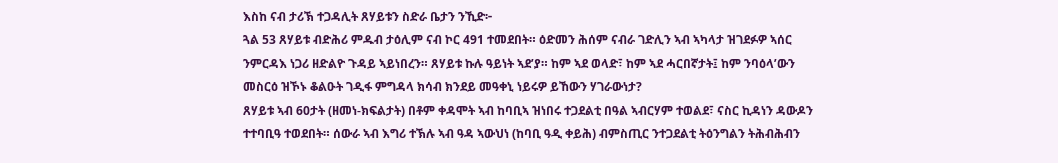እስከ ናብ ታሪኽ ተጋዳሊት ጸሃይቱን ስድራ ቤታን ንኺድ፦
ጓል 53 ጸሃይቱ ብድሕሪ ምዱብ ታዕሊም ናብ ኮር 491 ተመደበት። ዕድመን ሕሰም ናብራ ገድሊን ኣብ ኣካላታ ዝገደፉዎ ኣሰር ንምርዳእ ነጋሪ ዘድልዮ ጉዳይ ኣይነበረን። ጸሃይቱ ኩሉ ዓይነት ኣደ’ያ። ከም ኣደ ወላድ፣ ከም ኣደ ሓርበኛታት፤ ከም ንባዕላ’ውን መስርዕ ዝኾኑ ቆልዑት ገዲፋ ምግዳላ ክሳብ ክንደይ መዓቀኒ ነይሩዎ ይኸውን ሃገራውነታ?
ጸሃይቱ ኣብ 60ታት (ዘመነ-ክፍልታት) በቶም ቀዳሞት ኣብ ከባቢኣ ዝነበሩ ተጋደልቲ በዓል ኣብርሃም ተወልደ፣ ናስር ኪዳነን ዳውዶን ተተባቢዓ ተወደበት። ሰውራ ኣብ እግሪ ተኽሉ ኣብ ዓዳ ኣውህነ (ከባቢ ዓዲ ቀይሕ) ብምስጢር ንተጋደልቲ ትዕንግልን ትሕብሕብን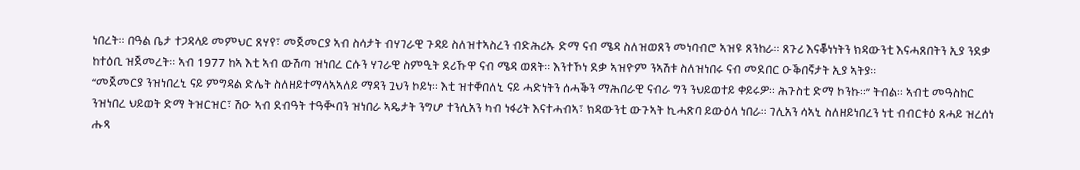ነበረት። በዓል ቤታ ተጋዳላይ መምህር ጸሃየ፣ መጀመርያ ኣብ ስሳታት ብሃገራዊ ጉዳይ ስለዝተኣስረን ብድሕሪኡ ድማ ናብ ሜዳ ስለዝወጸን መነባብሮ ኣዝዩ ጸንከራ። ጸጉሪ እናቖነነትን ክዳውንቲ እናሓጸበትን ኢያ ንደቃ ከተዕቢ ዝጀመረት። ኣብ 1977 ከኣ እቲ ኣብ ውሽጣ ዝነበረ ርሱን ሃገራዊ ስምዒት ደሪኹዋ ናብ ሜዳ ወጸት። እንተኾነ ደቃ ኣዝዮም ንኣሽቱ ስለዝነበሩ ናብ መደበር ዑቕበኛታት ኢያ ኣትያ።
“መጀመርያ ንዝነበረኒ ናይ ምግዳል ድሌት ስለዘይተማላኣኣለይ ማዳን ጓህን ኮይነ። እቲ ዝተቐበለኒ ናይ ሓድነትን ሰሓቕን ማሕበራዊ ናብራ ግን ንህይወተይ ቀይሩዎ። ሕጉስቲ ድማ ኮንኩ።” ትብል። ኣብቲ መዓስከር ንዝነበረ ህይወት ድማ ትዝርዝር፣ ሽዑ ኣብ ደብዓት ተዓቚበን ዝነበራ ኣዴታት ንግሆ ተንሲአን ካብ ነፋሪት እናተሓብኣ፣ ክዳውንቲ ውጉኣት ኪሓጽባ ይውዕላ ነበራ። ገሊአን ሳኣኒ ስለዘይነበረን ነቲ ብብርቱዕ ጸሓይ ዝረሰነ ሑጻ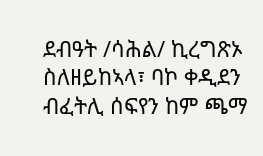ደብዓት /ሳሕል/ ኪረግጽኦ ስለዘይከኣላ፣ ባኮ ቀዲደን ብፈትሊ ሰፍየን ከም ጫማ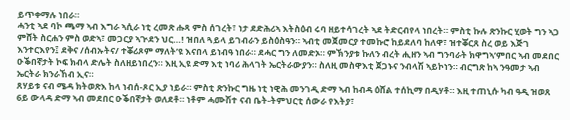ይጥቀማሉ ነበራ።
ሓንቲ ኣደ ባኮ ጫማ ኣብ እግራ ኣሲራ ነቲ ረመጽ ሑጻ ምስ ሰገረት፣ ነታ ደድሕሪኣ እትስዕብ ሩባ ዘይተሳገረት ኣደ ትድርብየላ ነበረት። ምስቲ ኩሉ ጽንኩር ሂወት ግን ኣጋ ምሸት ስርሐን ምስ ወድኣ፣ መጋርያ ኣጒደን ህር…! ዝበለ ጓይላ ይገብራን ይስዕስዓን። ኣብቲ መጀመርያ ተመኩሮ ከይደለባ ከለዋ፣ ዝተቖርጸ ስረ ወይ እጅገ እንተርእየን፤ ደቅና /ሰብኡትና/ ተቖሪጾም ማለት’ዩ እናበላ ይነብዓ ነበራ። ደሓር ግን ለመድኦ። ምኽንያቱ ኩለን ብረት ሒዘን ኣብ ግንባራት ክዋግኣ’ምበር ኣብ መደበር ዑቕበኛታት ኮፍ ክብላ ድሌት ስለዘይነበረን። እዚ ኢዩ ድማ እቲ ነባሪ ሕላገት ኤርትራውያን። ስለዚ መስዋእቲ ጀጋኑና ንብላሽ ኣይኮነን። ብርግጽ ከኣ ንዓመታ ኣብ ኤርትራ ክንራኸብ ኢና።
ጸሃይቱ ናብ ሜዳ ክትወጽእ ከላ ነብሰ-ጾር ኢያ ነይራ። ምስቲ ጽንኩር ግዜ ነቲ ነዊሕ መንገዲ ድማ ኣብ ከብዳ ዕሸል ተሰኪማ በዲሃቶ። እዚ ተጠኒሱ ካብ ዓዲ ዝወጸ 6ይ ውላዳ ድማ ኣብ መደበር ዑቕበኛታት ወለደቶ። ነቶም ሓሙሽተ ናብ ቤት-ትምህርቲ ሰውራ የእትያ፣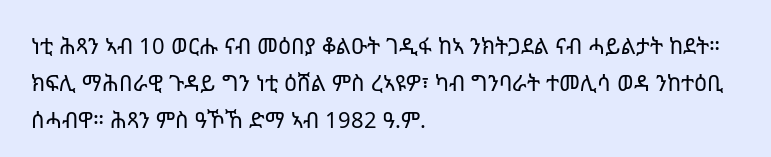ነቲ ሕጻን ኣብ 10 ወርሑ ናብ መዕበያ ቆልዑት ገዲፋ ከኣ ንክትጋደል ናብ ሓይልታት ከደት። ክፍሊ ማሕበራዊ ጉዳይ ግን ነቲ ዕሸል ምስ ረኣዩዎ፣ ካብ ግንባራት ተመሊሳ ወዳ ንከተዕቢ ሰሓብዋ። ሕጻን ምስ ዓኾኸ ድማ ኣብ 1982 ዓ.ም.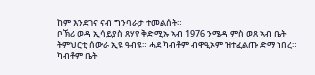ከም እንደገና ናብ ግንባራታ ተመልሰት።
ቦኽሪ ወዳ ኢሳይያስ ጸሃየ ቅድሚኡ ኣብ 1976 ንሜዳ ምስ ወጸ ኣብ ቤት ትምህርቲ ሰውራ ኢዩ ዓብዩ። ሓደ ካብቶም ብዋዒኦም ዝተፈልጡ ድማ ነበረ። ካብቶም ቤት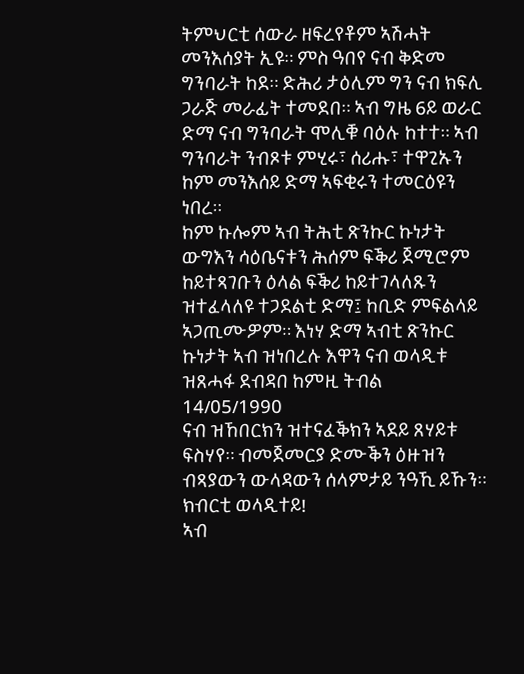ትምህርቲ ሰውራ ዘፍረየቶም ኣሽሓት መንእሰያት ኢዩ። ምስ ዓበየ ናብ ቅድመ ግንባራት ከደ። ድሕሪ ታዕሊም ግን ናብ ክፍሊ ጋራጅ መራፊት ተመደበ። ኣብ ግዜ 6ይ ወራር ድማ ናብ ግንባራት ሞሊቑ ባዕሉ ከተተ። ኣብ ግንባራት ንብጾቱ ምሂሩ፣ ሰሪሑ፣ ተዋጊኡን ከም መንእሰይ ድማ ኣፍቂሩን ተመርዕዩን ነበረ።
ከም ኩሎም ኣብ ትሕቲ ጽንኩር ኩነታት ውግእን ሳዕቤናቱን ሕሰም ፍቕሪ ጀሚሮም ከይተጻገቡን ዕላል ፍቕሪ ከይተገላለጹን ዝተፈላለዩ ተጋደልቲ ድማ፤ ከቢድ ምፍልላይ ኣጋጢሙዎም። እነሃ ድማ ኣብቲ ጽንኩር ኩነታት ኣብ ዝነበረሉ እዋን ናብ ወላዲቱ ዝጸሓፋ ደብዳበ ከምዚ ትብል
14/05/1990
ናብ ዝኸበርክን ዝተናፈቕክን ኣደይ ጸሃይቱ ፍስሃየ። ብመጀመርያ ድሙቕን ዕዙዝን ብጻያውን ውላዳውን ሰላምታይ ንዓኺ ይኹን።
ክብርቲ ወላዲተይ!
ኣብ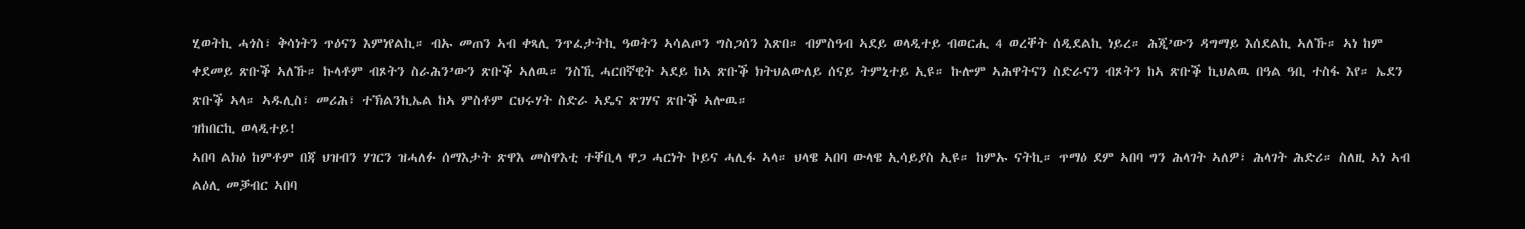ሂወትኪ ሓጎስ፣ ቅሳነትን ጥዕናን እምነየልኪ። ብኡ መጠን ኣብ ቀጻሊ ንጥፈታትኪ ዓወትን ኣሳልጦን ግስጋሰን እጽበ። ብምስዓብ ኣደይ ወላዲተይ ብወርሒ 4 ወረቐት ሰዲደልኪ ነይረ። ሕጂ’ውን ዳግማይ እሰደልኪ ኣለኹ። ኣነ ከም ቀደመይ ጽቡቕ ኣለኹ። ኩላቶም ብጾትን ስራሕን’ውን ጽቡቕ ኣለዉ። ንስኺ ሓርበኛዊት ኣደይ ከኣ ጽቡቕ ክትህልውለይ ሰናይ ትምኒተይ ኢዩ። ኩሎም ኣሕዋትናን ስድራናን ብጾትን ከኣ ጽቡቕ ኪህልዉ በዓል ዓቢ ተስፋ እየ። ኤደን ጽቡቕ ኣላ። ኣዱሊስ፣ መሪሕ፣ ተኽልንኪኤል ከኣ ምስቶም ርህሩሃት ስድራ ኣዴና ጽገሃና ጽቡቕ ኣሎዉ።
ዝከበርኪ ወላዲተይ!
ኣበባ ልክዕ ከምቶም በጃ ህዝብን ሃገርን ዝሓለፉ ሰማእታት ጽዋእ መስዋእቲ ተቐቢላ ዋጋ ሓርነት ኮይና ሓሊፋ ኣላ። ህላዌ ኣበባ ውላዌ ኢሳይያስ ኢዩ። ከምኡ ናትኪ። ጥማዕ ደም ኣበባ ግን ሕላገት ኣለዎ፣ ሕላገት ሕድሪ። ስለዚ ኣነ ኣብ ልዕሊ መቓብር ኣበባ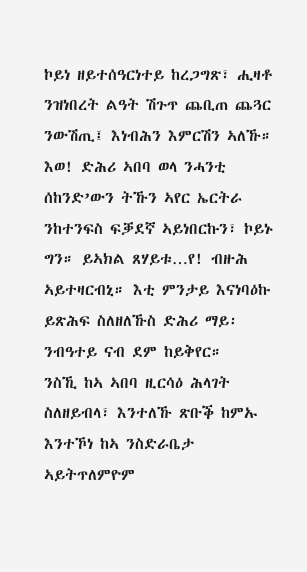ኮይነ ዘይተሰዓርነተይ ከረጋግጽ፣ ሒዛቶ ንዝነበረት ልዓት ሽጉጥ ጨቢጠ ጨጓር ንውሽጢ፤ እነብሕን እምርሽን ኣለኹ። እወ! ድሕሪ ኣበባ ወላ ንሓንቲ ሰከንድ’ውን ትኹን ኣየር ኤርትራ ንከተንፍስ ፍቓደኛ ኣይነበርኩን፣ ኮይኑ ግን። ይኣክል ጸሃይቱ…የ! ብዙሕ ኣይተዛርብኒ። እቲ ምንታይ እናነባዕኩ ይጽሕፍ ስለዘለኹስ ድሕሪ ማይ፡ ንብዓተይ ናብ ደም ከይቅየር።
ንስኺ ከኣ ኣበባ ዚርሳዕ ሕላገት ስለዘይብላ፣ እንተለኹ ጽቡቕ ከምኡ እንተኾነ ከኣ ንስድራቤታ ኣይትጥለምዮም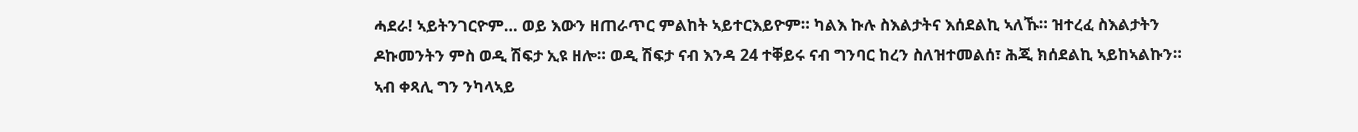ሓደራ! ኣይትንገርዮም… ወይ እውን ዘጠራጥር ምልከት ኣይተርእይዮም። ካልእ ኩሉ ስእልታትና እሰደልኪ ኣለኹ። ዝተረፈ ስእልታትን ዶኩመንትን ምስ ወዲ ሽፍታ ኢዩ ዘሎ። ወዲ ሽፍታ ናብ እንዳ 24 ተቐይሩ ናብ ግንባር ከረን ስለዝተመልሰ፣ ሕጂ ክሰደልኪ ኣይከኣልኩን። ኣብ ቀጻሊ ግን ንካላኣይ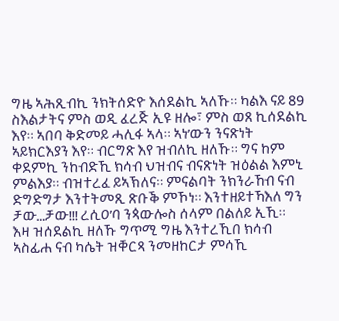ግዜ ኣሕጺብኪ ንክትሰድዮ እሰደልኪ ኣለኹ። ካልእ ናይ 89 ስእልታትና ምስ ወዲ ፈረጅ ኢዩ ዘሎ፣ ምስ ወጸ ኪሰደልኪ እየ። ኣበባ ቅድመይ ሓሊፋ ኣላ። ኣነ’ውን ንናጽነት ኣይክርእያን እየ። ብርግጽ እየ ዝብለኪ ዘለኹ። ግና ከም ቀደምኪ ንከብድኺ ክሳብ ህዝብና ብናጽነት ዝዕልል እምኒ ምልእያ። ብዝተረፈ ይኣኽለና። ምናልባት ንክንራኸብ ናብ ድግድግታ እንተትመጺ ጽቡቕ ምኾነ። እንተዘይተኻእለ ግን ቻው…ቻው!!! ረሲዐ’ባ ንጳውሎስ ሰላም በልለይ ኢኺ።
እዛ ዝሰደልኪ ዘለኹ ግጥሚ ግዜ እንተረኺበ ክሳብ ኣስፊሐ ናብ ካሴት ዝቐርጻ ንመዘከርታ ምሳኺ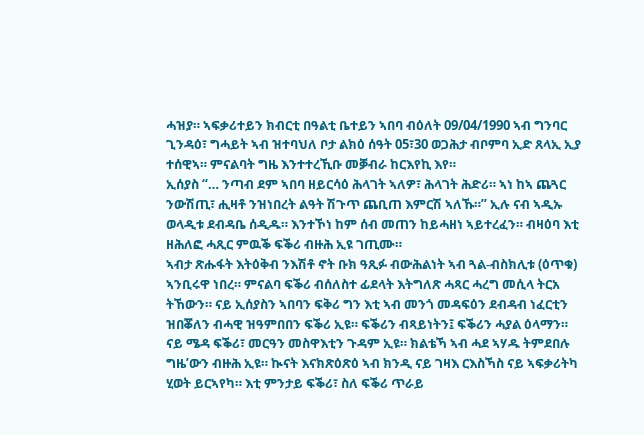ሓዝያ። ኣፍቃሪተይን ክብርቲ በዓልቲ ቤተይን ኣበባ ብዕለት 09/04/1990 ኣብ ግንባር ጊንዳዕ፣ ግሓይት ኣብ ዝተባህለ ቦታ ልክዕ ሰዓት 05፣30 ወጋሕታ ብቦምባ ኢድ ጸላኢ ኢያ ተሰዊኣ። ምናልባት ግዜ እንተተረኺቡ መቓብራ ከርእየኪ እየ።
ኢሰያስ “… ንጣብ ደም ኣበባ ዘይርሳዕ ሕላገት ኣለዎ፣ ሕላገት ሕድሪ። ኣነ ከኣ ጨጓር ንውሽጢ፣ ሒዛቶ ንዝነበረት ልዓት ሽጉጥ ጨቢጠ እምርሽ ኣለኹ።’’ ኢሉ ናብ ኣዲኡ ወላዲቱ ደብዳቤ ሰዲዱ። እንተኾነ ከም ሰብ መጠን ከይሓዘነ ኣይተረፈን። ብዛዕባ እቲ ዘሕለፎ ሓጺር ምዉቕ ፍቕሪ ብዙሕ ኢዩ ገጢሙ።
ኣብታ ጽሑፋት እትዕቅብ ንእሽቶ ኖት ቡክ ዓጺፉ ብውሕልነት ኣብ ጓል-ብስክሊቱ (ዕጥቁ) ኣንቢሩዋ ነበረ። ምናልባ ፍቕሪ ብሰለስተ ፊደላት እትግለጽ ሓጻር ሓረግ መሲላ ትርአ ትኸውን። ናይ ኢሰያስን ኣበባን ፍቅሪ ግን እቲ ኣብ መንጎ መዳፍዕን ደብዳብ ነፈርቲን ዝበቖለን ብሓዊ ዝዓምበበን ፍቕሪ ኢዩ። ፍቕሪን ብጻይነትን፤ ፍቕሪን ሓያል ዕላማን። ናይ ሜዳ ፍቕሪ፣ መርዓን መስዋእቲን ጉዳም ኢዩ። ክልቴኻ ኣብ ሓደ ኣሃዱ ትምደበሉ ግዜ’ውን ብዙሕ ኢዩ። ኲናት እናክጽዕጽዕ ኣብ ክንዲ ናይ ገዛእ ርእስኻስ ናይ ኣፍቃሪትካ ሂወት ይርኣየካ። እቲ ምንታይ ፍቕሪ፣ ስለ ፍቕሪ ጥራይ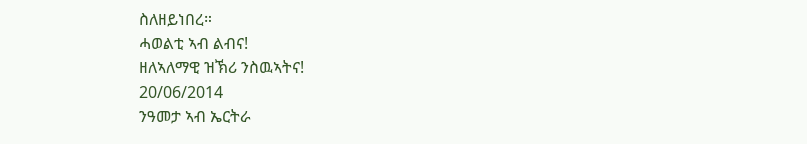ስለዘይነበረ።
ሓወልቲ ኣብ ልብና!
ዘለኣለማዊ ዝኽሪ ንስዉኣትና!
20/06/2014
ንዓመታ ኣብ ኤርትራ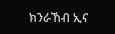ክንራኸብ ኢና